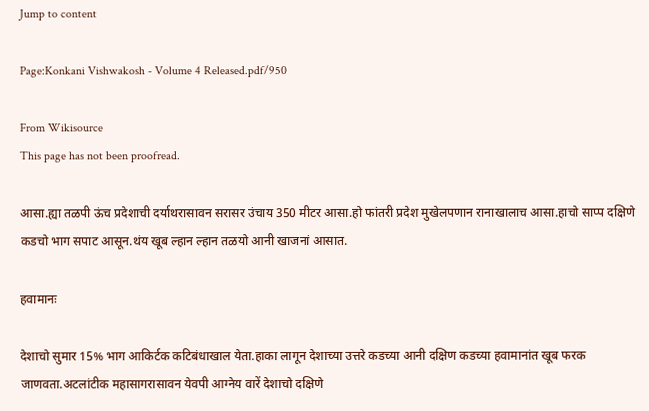Jump to content

Page:Konkani Vishwakosh - Volume 4 Released.pdf/950

From Wikisource
This page has not been proofread.

आसा.ह्या तळपी ऊंच प्रदेशाची दर्याथरासावन सरासर उंचाय 350 मीटर आसा.हो फांतरी प्रदेश मुखेलपणान रानाखालाच आसा.हाचो साप्प दक्षिणे कडचो भाग सपाट आसून.थंय खूब ल्हान ल्हान तळयो आनी खाजनां आसात.

हवामानः

देशाचो सुमार 15% भाग आकिर्टक कटिबंधाखाल येता.हाका लागून देशाच्या उत्तरे कडच्या आनी दक्षिण कडच्या हवामानांत खूब फरक जाणवता.अटलांटीक महासागरासावन येवपी आग्नेय वारें देशाचो दक्षिणे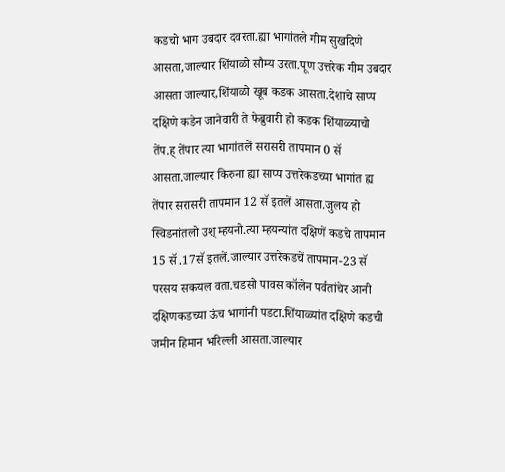कडचो भाग उबदार दवरता.ह्या भागांतले गीम सुखदिणे आसता,जाल्यार शिंयाळो सौम्य उरता.पूण उत्तरेक गीम उबदार आसता जाल्यार,शिंयाळो खूब कडक आसता.देशाचे साप्प दक्षिणे कडेन जानेवारी ते फेब्रुवारी हो कडक शिंयाळ्याचो तेंप.ह् तेंपार त्या भागांतलें सरासरी तापमान 0 सॅ आसता.जाल्यार किरुना ह्या साप्प उत्तरेकडच्या भागांत ह्य तेंपार सरासरी तापमान 12 सॅ इतलें आसता.जुलय हो स्विडनांतलो उश् म्हयनो.त्या म्हयन्यांत दक्षिणें कडचे तापमान 15 सॅ .17सॅ इतलें.जाल्यार उत्तरेकडचें तापमान-23 सॅ परसय सकयल वता.चडसो पावस कॉलेन पर्वतांचेर आनी दक्षिणकडच्या ऊंच भागांनी पडटा.शिंयाळ्यांत दक्षिणे कडची जमीन हिमान भरिल्ली आसता.जाल्यार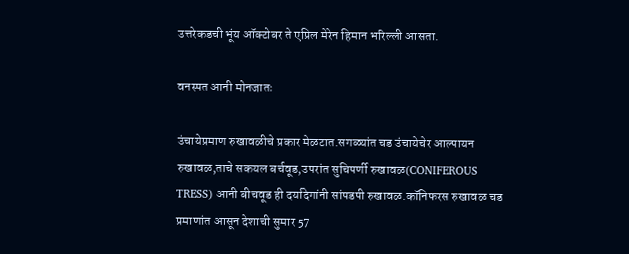उत्तरेकडची भूंय ऑक्टोबर ते एप्रिल मेरेन हिमान भरिल्ली आसता.

वनस्पत आनी मोनजातः

उंचायेप्रमाण रुखावळीचे प्रकार मेळटात.सगळ्यांत चड उंचायेचेर आल्पायन रुखावळ,ताचे सकयल बर्चवूड,उपरांत सुचिपर्णी रुखावळ(CONIFEROUS TRESS) आनी बीचवूड ही दर्यादेगांनी सांपडपी रुखावळ.कॉनिफरस रुखावळ चड प्रमाणांत आसून देशाची सुमार 57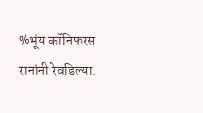%भूंय कॉनिफरस रानांनी रेवडिल्या.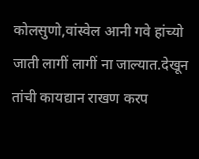कोलसुणो,वांस्वेल आनी गवे हांच्यो जाती लागीं लागीं ना जाल्यात.देखून तांची कायद्यान राखण करप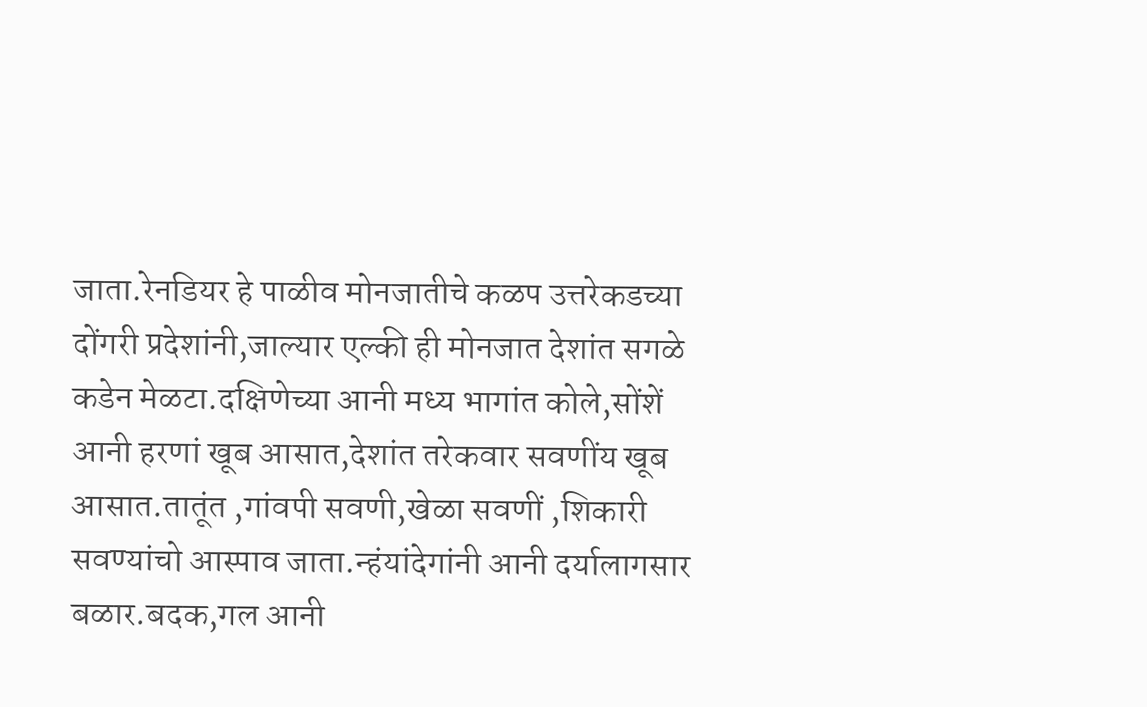जाता.रेनडियर हे पाळीव मोनजातीचे कळप उत्तरेकडच्या दोंगरी प्रदेशांनी,जाल्यार एल्की ही मोनजात देशांत सगळे कडेन मेळटा.दक्षिणेच्या आनी मध्य भागांत कोले,सोंशें आनी हरणां खूब आसात,देशांत तरेकवार सवणींय खूब आसात.तातूंत ,गांवपी सवणी,खेळा सवणीं ,शिकारी सवण्यांचो आस्पाव जाता.न्हंयांदेगांनी आनी दर्यालागसार बळार.बदक,गल आनी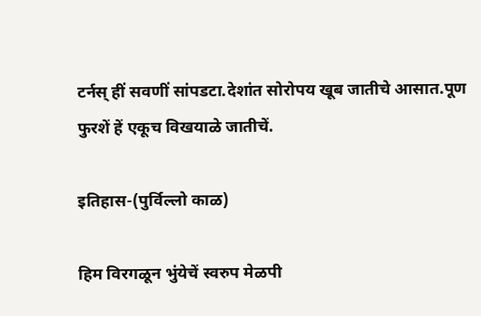टर्नस् हीं सवणीं सांपडटा.देशांत सोरोपय खूब जातीचे आसात.पूण फुरशें हें एकूच विखयाळे जातीचें.

इतिहास-(पुर्विल्लो काळ)

हिम विरगळून भुंयेचें स्वरुप मेळपी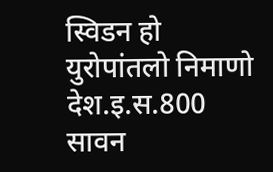स्विडन हो युरोपांतलो निमाणो देश.इ.स.800 सावन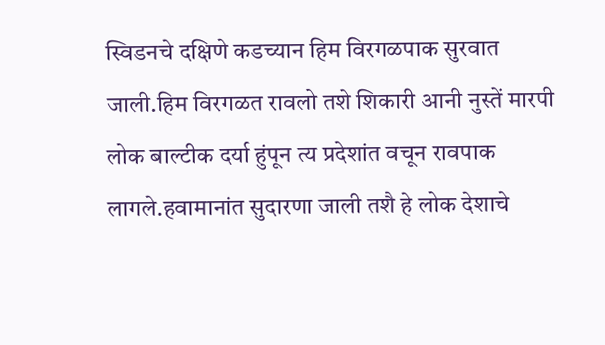स्विडनचे दक्षिणे कडच्यान हिम विरगळपाक सुरवात जाली.हिम विरगळत रावलो तशे शिकारी आनी नुस्तें मारपी लोक बाल्टीक दर्या हुंपून त्य प्रदेशांत वचून रावपाक लागले.हवामानांत सुदारणा जाली तशै हे लोक देशाचे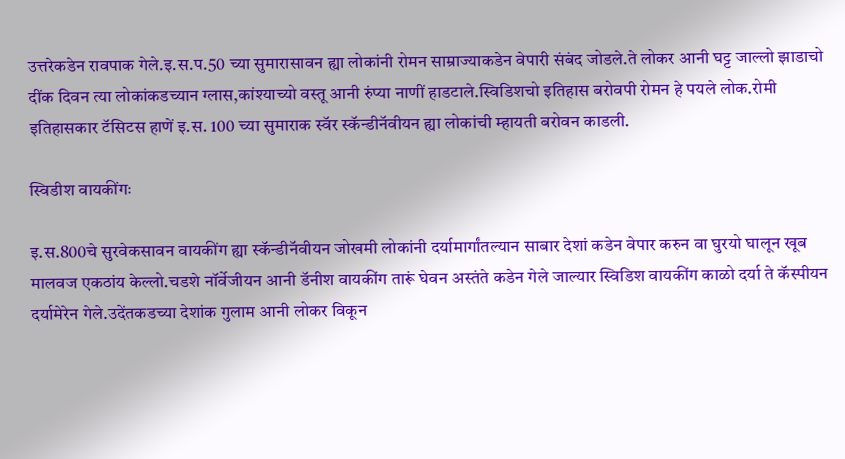उत्तरेकडेन रावपाक गेले.इ.स.प.50 च्या सुमारासावन ह्या लोकांनी रोमन साम्राज्याकडेन वेपारी संबंद जोडले.ते लोकर आनी घट्ट जाल्लो झाडाचो दींक दिवन त्या लोकांकडच्यान ग्लास,कांश्याच्यो वस्तू आनी रुंप्या नाणीं हाडटाले.स्विडिशचो इतिहास बरोवपी रोमन हे पयले लोक.रोमी इतिहासकार टॅसिटस हाणें इ.स. 100 च्या सुमाराक स्वॅर स्कॅन्डीनॅवीयन ह्या लोकांची म्हायती बरोवन काडली.

स्विडीश वायकींगः

इ.स.800चे सुरवेकसावन वायकींग ह्या स्कॅन्डीनॅवीयन जोखमी लोकांनी दर्यामार्गांतल्यान साबार देशां कडेन वेपार करुन वा घुरयो घालून खूब मालवज एकठांय केल्लो.चडशे नॉर्वेजीयन आनी डॅनीश वायकींग तारूं घेवन अस्तंते कडेन गेले जाल्यार स्विडिश वायकींग काळो दर्या ते कॅस्पीयन दर्यामेरेन गेले.उदेंतकडच्या देशांक गुलाम आनी लोकर विकून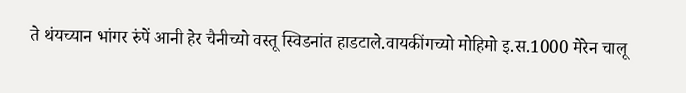ते थंयच्यान भांगर रुंपें आनी हेर चैनीच्यो वस्तू स्विडनांत हाडटाले.वायकींगच्यो मोहिमो इ.स.1000 मेरेन चालू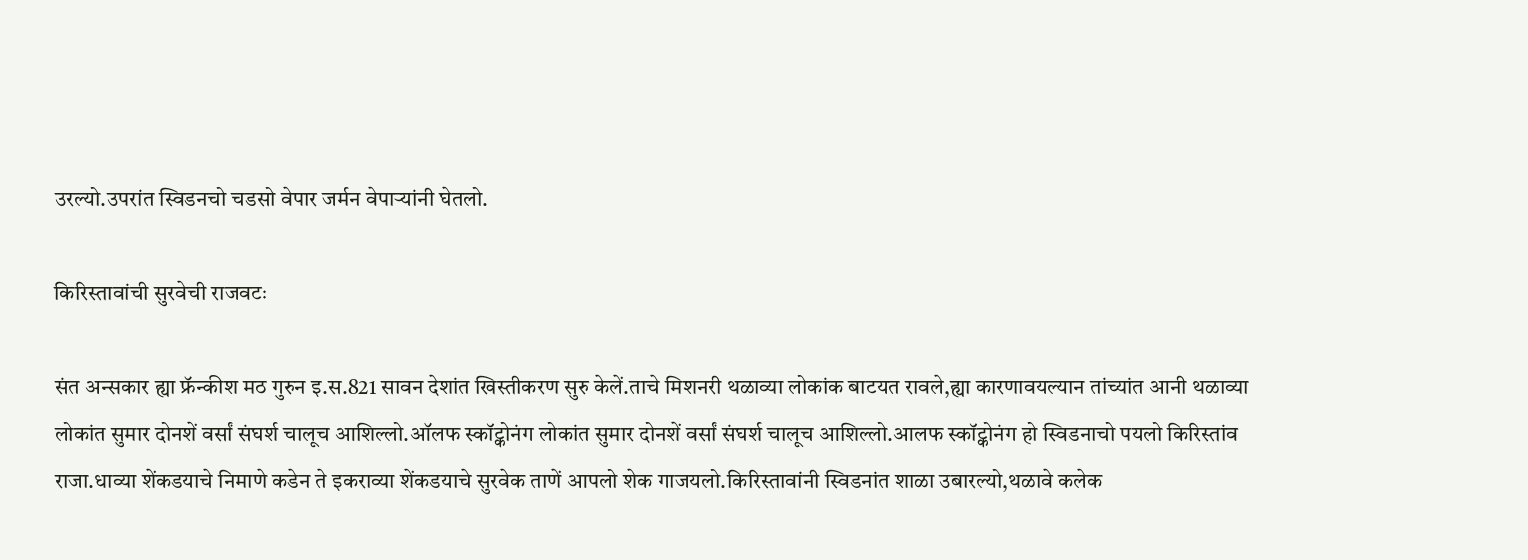उरल्यो.उपरांत स्विडनचो चडसो वेपार जर्मन वेपाऱ्यांनी घेतलो.

किरिस्तावांची सुरवेची राजवटः

संत अन्सकार ह्या फ्रॅन्कीश मठ गुरुन इ.स.821 सावन देशांत खिस्तीकरण सुरु केलें.ताचे मिशनरी थळाव्या लोकांक बाटयत रावले,ह्या कारणावयल्यान तांच्यांत आनी थळाव्या लोकांत सुमार दोनशें वर्सां संघर्श चालूच आशिल्लो.ऑलफ स्कॉट्कोनंग लोकांत सुमार दोनशें वर्सां संघर्श चालूच आशिल्लो.आलफ स्कॉट्कोनंग हो स्विडनाचो पयलो किरिस्तांव राजा.धाव्या शेंकडयाचे निमाणे कडेन ते इकराव्या शेंकडयाचे सुरवेक ताणें आपलो शेक गाजयलो.किरिस्तावांनी स्विडनांत शाळा उबारल्यो,थळावे कलेक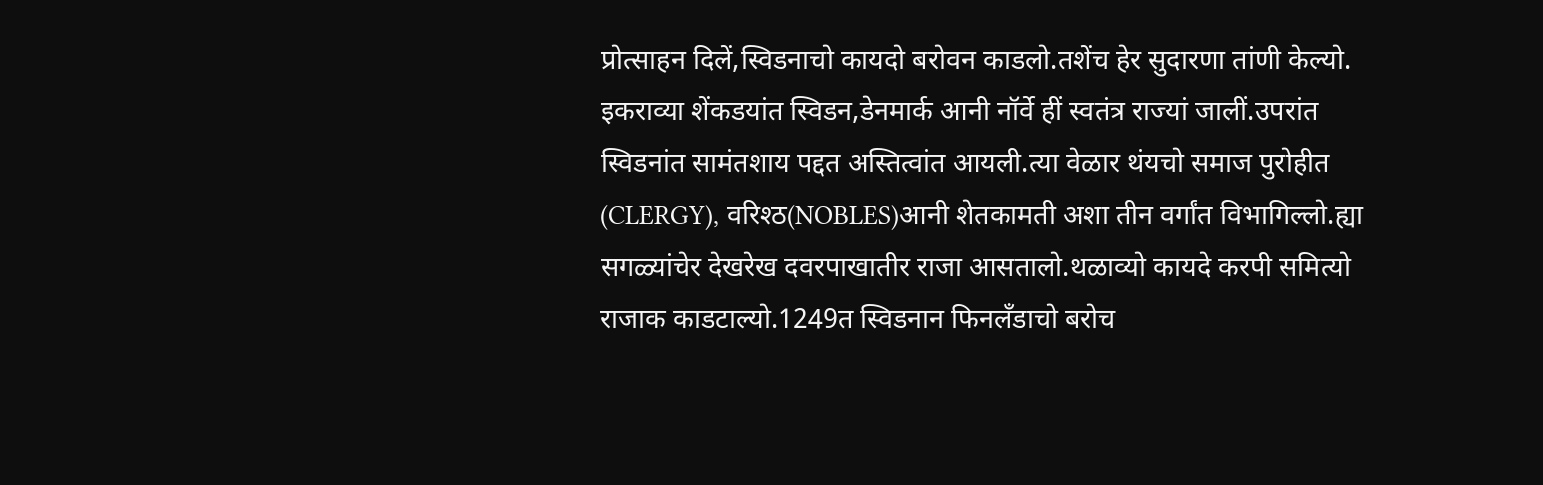प्रोत्साहन दिलें,स्विडनाचो कायदो बरोवन काडलो.तशेंच हेर सुदारणा तांणी केल्यो. इकराव्या शेंकडयांत स्विडन,डेनमार्क आनी नॉर्वे हीं स्वतंत्र राज्यां जालीं.उपरांत स्विडनांत सामंतशाय पद्दत अस्तित्वांत आयली.त्या वेळार थंयचो समाज पुरोहीत (CLERGY), वरिश्ठ(NOBLES)आनी शेतकामती अशा तीन वर्गांत विभागिल्लो.ह्या सगळ्यांचेर देखरेख दवरपाखातीर राजा आसतालो.थळाव्यो कायदे करपी समित्यो राजाक काडटाल्यो.1249त स्विडनान फिनलँडाचो बरोच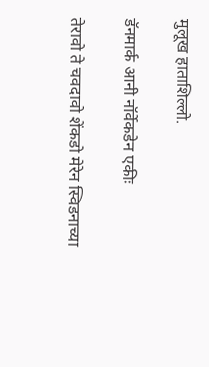मुलूख हाताशिल्लो.

डॅनमार्क आनी नॉर्वेकडेन एकीः

तेरावो ते चवदावो शेंकडो मेरेन स्विडनाच्या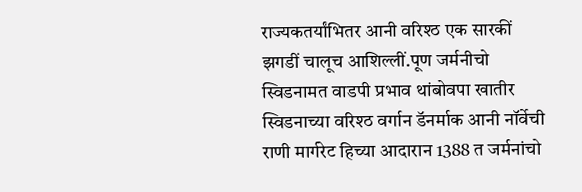राज्यकतर्यांभितर आनी वरिश्ठ एक सारकीं झगडीं चालूच आशिल्लीं.पूण जर्मनीचो स्विडनामत वाडपी प्रभाव थांबोवपा खातीर स्विडनाच्या वरिश्ठ वर्गान डॅनर्माक आनी नॉर्वेची राणी मार्गरेट हिच्या आदारान 1388 त जर्मनांचो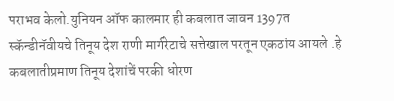पराभव केलो.युनियन ऑफ कालमार ही कबलात जावन 1397त स्कॅन्डीनॅवीयचे तिनूय देश राणी मार्गरेटाचे सत्तेखाल परतून एकठांय आयले .हे कबलातीप्रमाण तिनूय देशांचें परकी धोरण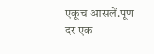एकूच आसलें.पूण दर एक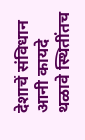देशाचें संविधान आनी कायदे थळावे स्थितींतच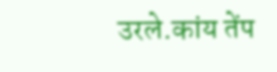उरले.कांय तेंप